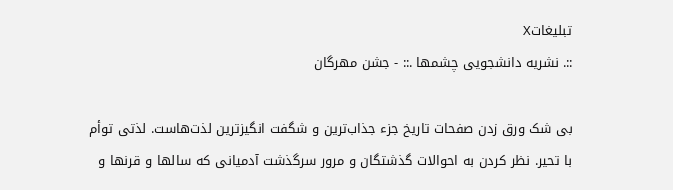تبليغاتX
::. نشریه دانشجویی چشمها .:: - جشن مهرگان

بی‌ شک ورق زدن صفحات تاریخ جزء جذاب‌ترین و شگفت ‌انگیزترین لذت‌هاست. لذتی توأم با تحیر. نظر کردن به احوالات گذشتگان و مرور سرگذشت آدمیانی که سالها و قرنها و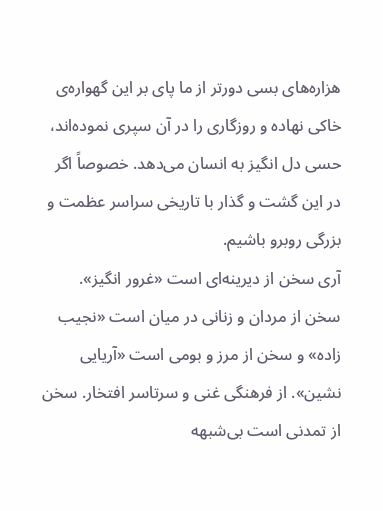هزاره‌های بسی دورتر از ما پای بر این گهواره‌ی خاکی نهاده و روزگاری را در آن سپری نموده‌اند، حسی دل انگیز به انسان می‌دهد. خصوصاً اگر در این گشت و گذار با تاریخی سراسر عظمت و بزرگی روبرو باشیم.
آری سخن از دیرینه‌ای است «غرور انگیز». سخن از مردان و زنانی در میان است «نجیب‌ زاده» و سخن از مرز و بومی است «آریایی نشین». از فرهنگی غنی و سرتاسر افتخار. سخن از تمدنی است بی‌شبهه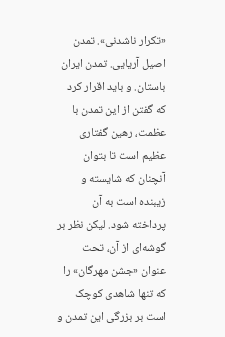«تکرار ناشدنی». تمدن اصیل آریایی. تمدن ایران باستان. و باید اقرار کرد که گفتن از این تمدن با عظمت، رهین گفتاری عظیم است تا بتوان آنچنان که شایسته و زیبنده است به آن پرداخته شود. لیکن نظر بر گوشه‌ای از آن، تحت عنوان «جشن مهرگان» را که تنها شاهدی کوچک است بر بزرگی این تمدن و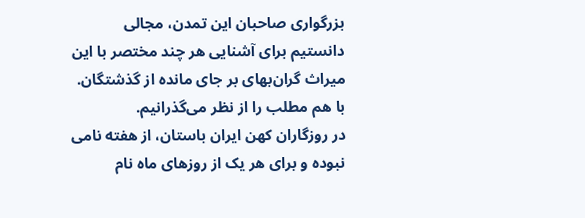بزرگواری صاحبان این تمدن، مجالی دانستیم برای آشنایی هر چند مختصر با این میراث گران‌بهای بر جای مانده از گذشتگان. با هم مطلب را از نظر می‌گذرانیم.
در روزگاران کهن ایران باستان، از هفته نامی نبوده و برای هر یک از روزهای ماه نام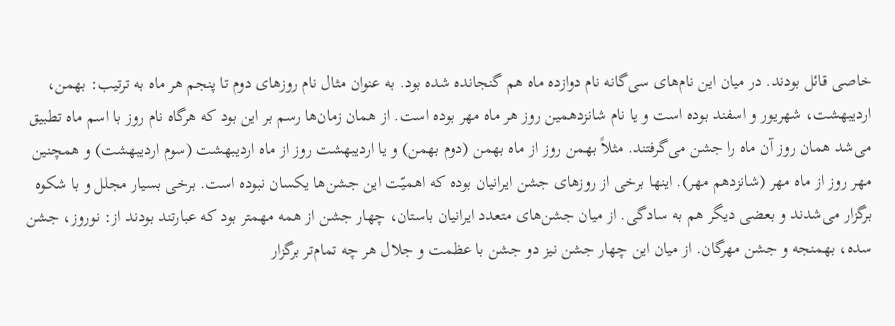خاصی قائل بودند. در میان این نام‌های سی‌گانه نام دوازده ماه هم گنجانده شده بود. به عنوان مثال نام روزهای دوم تا پنجم هر ماه به ترتیب: بهمن، اردیبهشت، شهریور و اسفند بوده است و یا نام شانزدهمین روز هر ماه مهر بوده است. از همان زمان‌ها رسم بر این بود که هرگاه نام روز با اسم ماه تطبیق می‌شد همان روز آن ماه را جشن می‌گرفتند. مثلاً بهمن روز از ماه بهمن (دوم بهمن) و یا اردیبهشت روز از ماه اردیبهشت (سوم اردیبهشت) و همچنین مهر روز از ماه مهر (شانزدهم مهر). اینها برخی از روزهای جشن ایرانیان بوده که اهمیّت این جشن‌ها یکسان نبوده است. برخی بسیار مجلل و با شکوه برگزار می‌شدند و بعضی دیگر هم به سادگی. از میان جشن‌های متعدد ایرانیان باستان، چهار جشن از همه مهمتر بود که عبارتند بودند از: نوروز، جشن سده، بهمنجه و جشن مهرگان. از میان این چهار جشن نیز دو جشن با عظمت و جلال هر چه تمام‌تر برگزار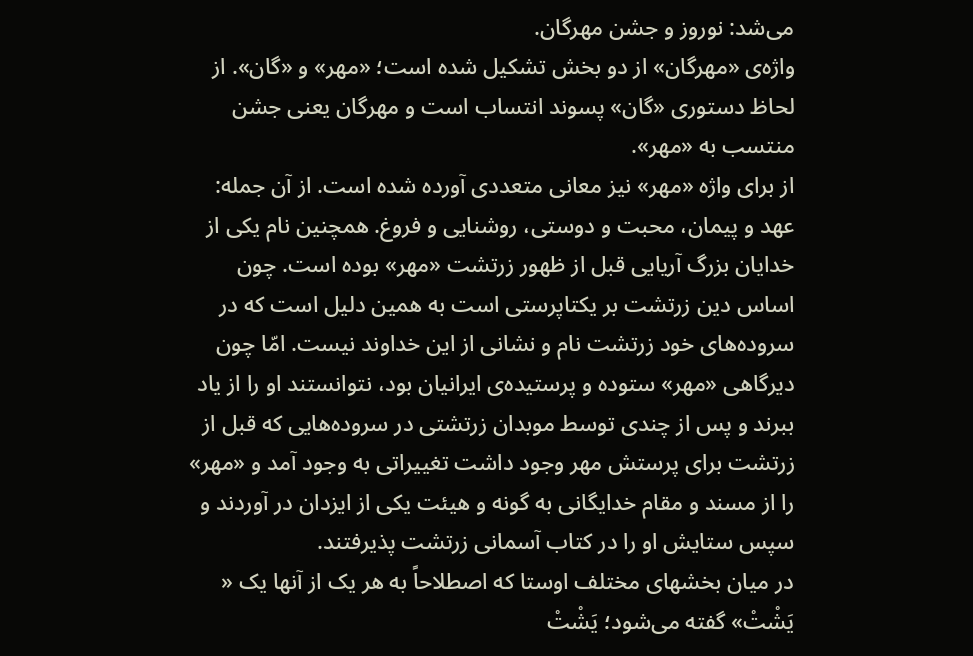می‌شد: نوروز و جشن مهرگان.
واژه‌ی «مهرگان» از دو بخش تشکیل شده است؛ «مهر» و «گان». از لحاظ دستوری «گان» پسوند انتساب است و مهرگان یعنی جشن منتسب به «مهر».
از برای واژه «مهر» نیز معانی متعددی آورده شده است. از آن جمله: عهد و پیمان، محبت و دوستی، روشنایی و فروغ. همچنین نام یکی از خدایان بزرگ آریایی قبل از ظهور زرتشت «مهر» بوده است. چون اساس دین زرتشت بر یکتاپرستی است به همین دلیل است که در سروده‌های خود زرتشت نام و نشانی از این خداوند نیست. امّا چون دیرگاهی «مهر» ستوده و پرستیده‌ی ایرانیان بود، نتوانستند او را از یاد ببرند و پس از چندی توسط موبدان زرتشتی در سروده‌هایی که قبل از زرتشت برای پرستش مهر وجود داشت تغییراتی به وجود آمد و «مهر» را از مسند و مقام خدایگانی به گونه و هیئت یکی از ایزدان در آوردند و سپس ستایش او را در کتاب آسمانی زرتشت پذیرفتند.
در میان بخشهای مختلف اوستا که اصطلاحاً به هر یک از آنها یک « یَشْتْ» گفته می‌شود؛ یَشْتْ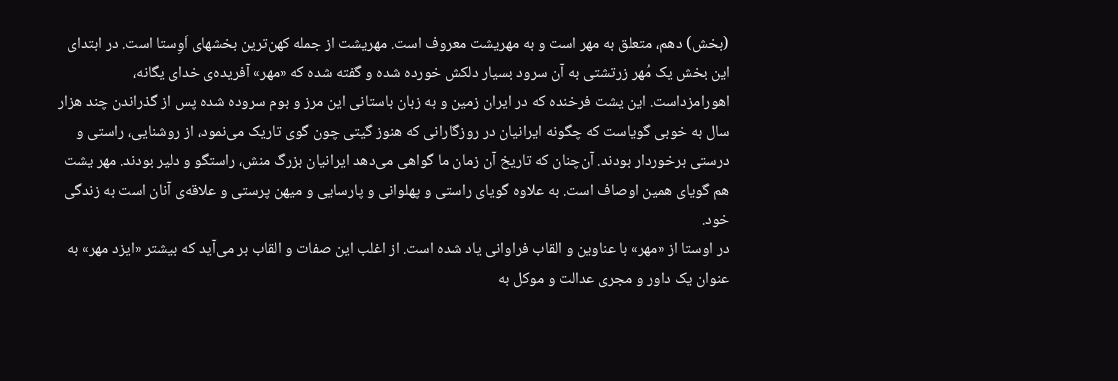(بخش) دهم، متعلق به مهر است و به مهریشت معروف است. مهریشت از جمله کهن‌ترین بخشهای اَوِستا است. در ابتدای این بخش یک مُهر زرتشتی به آن سرود بسیار دلکش خورده شده و گفته شده که «مهر» آفریده‌ی خدای یگانه، اهورامزداست. این یشت فرخنده که در ایران زمین و به زبان باستانی این مرز و بوم سروده شده پس از گذراندن چند هزار سال به خوبی گویاست که چگونه ایرانیان در روزگارانی که هنوز گیتی چون گوی تاریک می‌نمود، از روشنایی، راستی و درستی برخوردار بودند. آن‌چنان که تاریخ آن زمان ما گواهی می‌دهد ایرانیان بزرگ منش، راستگو و دلیر بودند. مهر یشت هم گویای همین اوصاف است. به علاوه گویای راستی و پهلوانی و پارسایی و میهن پرستی و علاقه‌ی آنان است به زندگی خود.
در اوستا از «مهر» با عناوین و القاب فراوانی یاد شده است. از اغلب این صفات و القاب بر می‌آید که بیشتر «ایزد مهر» به عنوان یک داور و مجری عدالت و موکل به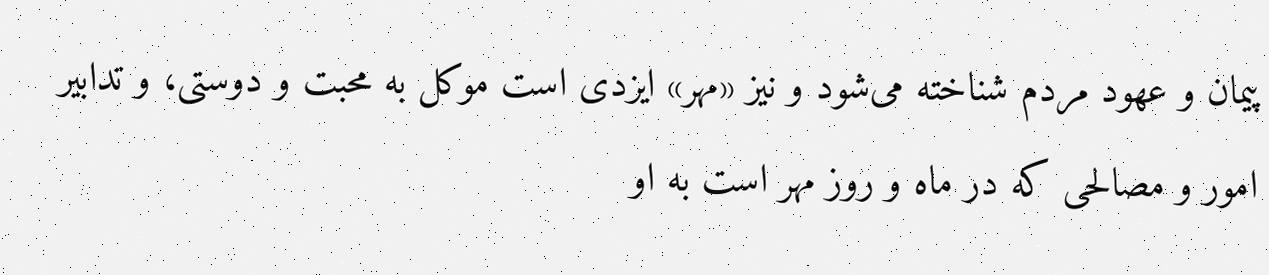پیمان و عهود مردم شناخته می‌شود و نیز «مهر» ایزدی است موکل به محبت و دوستی، و تدابیر امور و مصالحی که در ماه و روز مهر است به او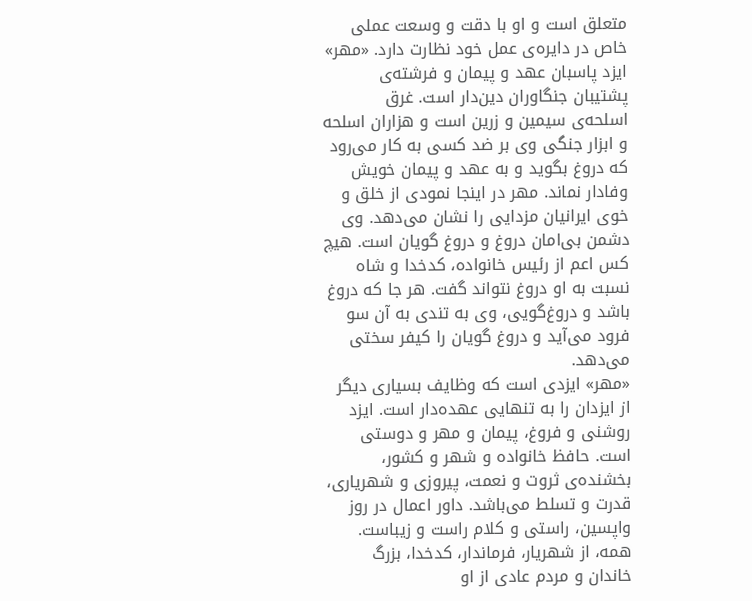متعلق است و او با دقت و وسعت عملی خاص در دایره‌ی عمل خود نظارت دارد. «مهر» ایزد پاسبان عهد و پیمان و فرشته‌ی پشتیبان جنگاوران دین‌دار است. غرق  اسلحه‌ی سیمین و زرین است و هزاران اسلحه و ابزار جنگی وی بر ضد کسی به کار می‌رود که دروغ بگوید و به عهد و پیمان خویش وفادار نماند. مهر در اینجا نمودی از خلق و خوی ایرانیان مزدایی را نشان می‌دهد. وی دشمن بی‌امان دروغ و دروغ گویان است. هیچ کس اعم از رئیس خانواده، کدخدا و شاه نسبت به او دروغ نتواند گفت. هر جا که دروغ باشد و دروغ‌گویی، وی به تندی به آن سو فرود می‌آید و دروغ گویان را کیفر سختی می‌دهد.
«مهر» ایزدی است که وظایف بسیاری دیگر از ایزدان را به تنهایی عهده‌دار است. ایزد روشنی و فروغ، پیمان و مهر و دوستی است. حافظ خانواده و شهر و کشور، بخشنده‌ی ثروت و نعمت، پیروزی و شهریاری، قدرت و تسلط می‌باشد. داور اعمال در روز واپسین، راستی و کلام راست و زیباست. همه، از شهریار، فرماندار، کدخدا، بزرگ خاندان و مردم عادی از او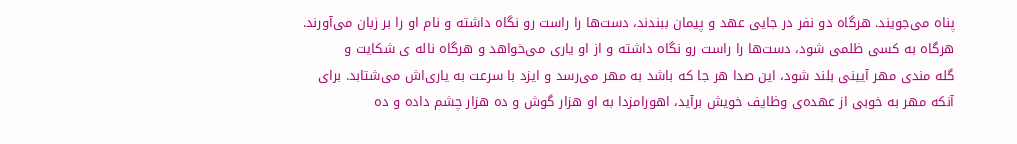پناه می‌جویند. هرگاه دو نفر در جایی عهد و پیمان ببندند، دست‌ها را راست رو نگاه داشته و نام او را بر زبان می‌آورند. هرگاه به کسی ظلمی شود، دست‌ها را راست رو نگاه داشته و از او یاری می‌خواهد و هرگاه ناله ی شکایت و گله ‌مندی مهر آیینی بلند شود، این صدا هر جا که باشد به مهر می‌رسد و ایزد با سرعت به یاری‌اش می‌شتابد. برای آنکه مهر به خوبی از عهده‌ی وظایف خویش برآید، اهورامزدا به او هزار گوش و ده هزار چشم داده و ده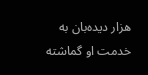هزار دیده‌بان به خدمت او گماشته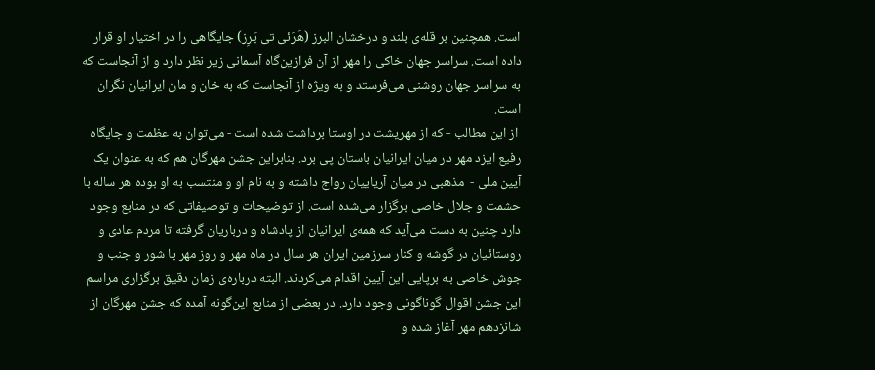است. همچنین بر قله‌ی بلند و درخشان البرز (هَرَئی تی بَرِز) جایگاهی را در اختیار او قرار داده است. سراسر جهان خاکی را مهر از آن فرازین‌گاه آسمانی زیر نظر دارد و از آنجاست که به سراسر جهان روشنی می‌فرستد و به ویژه از آنجاست که به خان و مان ایرانیان نگران است.
 از این مطالب - که از مهریشت در اوستا برداشت شده است - می‌توان به عظمت و جایگاه رفیع ایزد مهر در میان ایرانیان باستان پی برد. بنابراین جشن مهرگان هم که به عنوان یک آیین ملی -  مذهبی در میان آریاییان رواج داشته و به نام او و منتسب به او بوده هر ساله با حشمت و جلال خاصی برگزار می‌شده است. از توضیحات و توصیفاتی که در منابع وجود دارد چنین به دست می‌آید که همه‌ی ایرانیان از پادشاه و درباریان گرفته تا مردم عادی و روستائیان در گوشه و کنار سرزمین ایران هر سال در ماه مهر و روز مهر با شور و جنب و جوش خاصی به برپایی این آیین اقدام می‌کردند. البته درباره‌ی زمان دقیق برگزاری مراسم این جشن اقوال گوناگونی وجود دارد. در بعضی از منابع این‌گونه آمده که جشن مهرگان از شانزدهم مهر آغاز شده و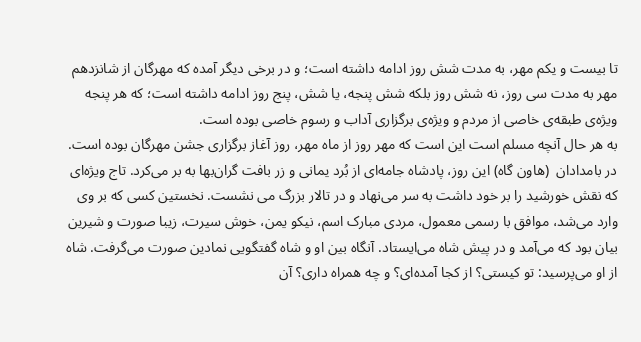تا بیست و یکم مهر، به مدت شش روز ادامه داشته است؛ و در برخی دیگر آمده که مهرگان از شانزدهم مهر به مدت سی روز، نه شش روز بلکه شش پنجه، یا شش، پنج روز ادامه داشته است؛ که هر پنجه ویژه‌ی طبقه‌ی خاصی از مردم و ویژه‌ی برگزاری آداب و رسوم خاصی بوده است.
به هر حال آنچه مسلم است این است که مهر روز از ماه مهر، روز آغاز برگزاری جشن مهرگان بوده است. در بامدادان  (هاون گاه) این روز، پادشاه جامه‌ای از بُرد یمانی و زر بافت گران‌بها به بر می‌کرد. تاج ویژه‌ای که نقش خورشید را بر خود داشت به سر می‌نهاد و در تالار بزرگ می نشست. نخستین کسی که بر وی وارد می‌شد، موافق با رسمی معمول، مردی مبارک اسم، نیکو یمن، خوش سیرت، زیبا صورت و شیرین بیان بود که می‌آمد و در پیش شاه می‌ایستاد. آنگاه بین او و شاه گفتگویی نمادین صورت می‌گرفت. شاه از او می‌پرسید: تو کیستی؟ از کجا آمده‌ای؟ و چه همراه داری؟ آن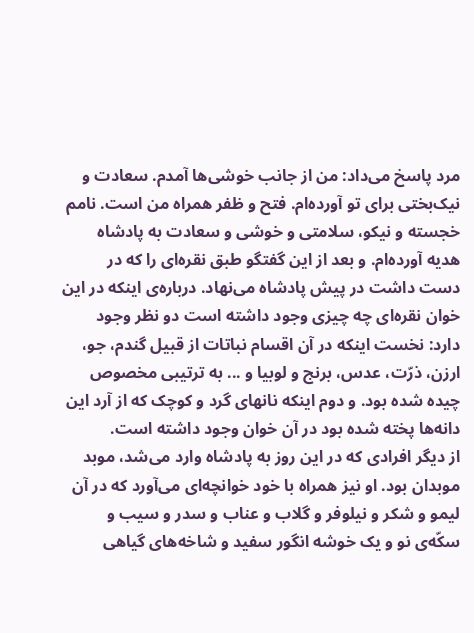مرد پاسخ می‌داد: من از جانب خوشی‌ها آمدم. سعادت و نیک‌بختی برای تو آورده‌ام. فتح و ظفر همراه من است. نامم خجسته و نیکو، سلامتی و خوشی و سعادت به پادشاه هدیه آورده‌ام. و بعد از این گفتگو طبق نقره‌ای را که در دست داشت در پیش پادشاه می‌نهاد. درباره‌ی اینکه در این خوان نقره‌ای چه چیزی وجود داشته است دو نظر وجود دارد: نخست اینکه در آن اقسام نباتات از قبیل گندم، جو، ارزن، ذرّت، عدس، برنج و لوبیا و ... به ترتیبی مخصوص چیده شده بود. و دوم اینکه نانهای گرد و کوچک که از آرد این دانه‌ها پخته شده بود در آن خوان وجود داشته است.
از دیگر افرادی که در این روز به پادشاه وارد می‌شد، موبد موبدان بود. او نیز همراه با خود خوانچه‌ای می‌آورد که در آن لیمو و شکر و نیلوفر و گلاب و عناب و سدر و سیب و سکّه‌ی نو و یک خوشه انگور سفید و شاخه‌های گیاهی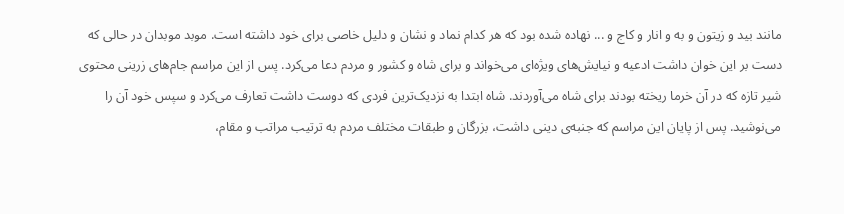مانند بید و زیتون و به و انار و کاج و ... نهاده شده بود که هر کدام نماد و نشان و دلیل خاصی برای خود داشته است. موبد موبدان در حالی که دست بر این خوان داشت ادعیه و نیایش‌های ویژه‌ای می‌خواند و برای شاه و کشور و مردم دعا می‌کرد. پس از این مراسم جام‌های زرینی محتوی شیر تازه که در آن خرما ریخته بودند برای شاه می‌آوردند. شاه ابتدا به نزدیک‌ترین فردی که دوست داشت تعارف می‌کرد و سپس خود آن را می‌نوشید. پس از پایان این مراسم که جنبه‌ی دینی داشت، بزرگان و طبقات مختلف مردم به ترتیب مراتب و مقام،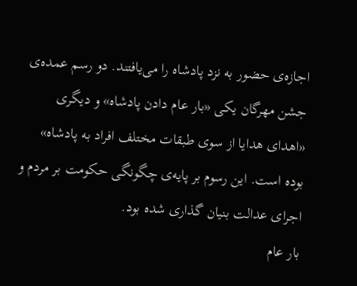اجازه‌ی حضور به نزد پادشاه را می‌یافتند. دو رسم عمده‌ی جشن مهرگان یکی «بار عام دادن پادشاه» و دیگری «اهدای هدایا از سوی طبقات مختلف افراد به پادشاه» بوده است. این رسوم بر پایه‌ی چگونگی حکومت بر مردم و اجرای عدالت بنیان گذاری شده بود.
بار عام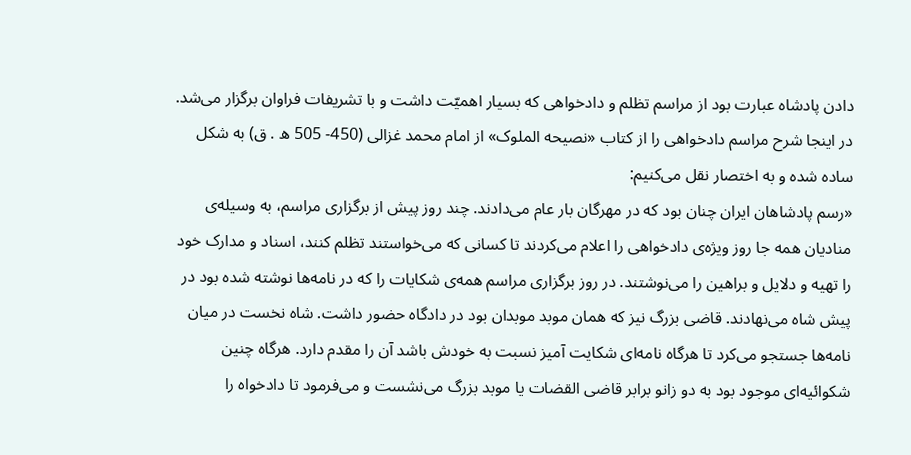دادن پادشاه عبارت بود از مراسم تظلم و دادخواهی که بسیار اهمیّت داشت و با تشریفات فراوان برگزار می‌شد. در اینجا شرح مراسم دادخواهی را از کتاب «نصيحه الملوک» از امام محمد غزالی (450- 505 ه . ق) به شکل ساده شده و به اختصار نقل می‌کنیم:
«رسم پادشاهان ایران چنان بود که در مهرگان بار عام می‌دادند. چند روز پیش از برگزاری مراسم، به وسیله‌ی منادیان همه جا روز ویژه‌ی دادخواهی را اعلام می‌کردند تا کسانی که می‌خواستند تظلم کنند، اسناد و مدارک خود را تهیه و دلایل و براهین را می‌نوشتند. در روز برگزاری مراسم همه‌ی شکایات را که در نامه‌ها نوشته شده بود در پیش شاه می‌نهادند. قاضی بزرگ نیز که همان موبد موبدان بود در دادگاه حضور داشت. شاه نخست در میان نامه‌ها جستجو می‌کرد تا هرگاه نامه‌ای شکایت آمیز نسبت به خودش باشد آن را مقدم دارد. هرگاه چنین شکوائیه‌ای موجود بود به دو زانو برابر قاضی القضات یا موبد بزرگ می‌نشست و می‌فرمود تا دادخواه را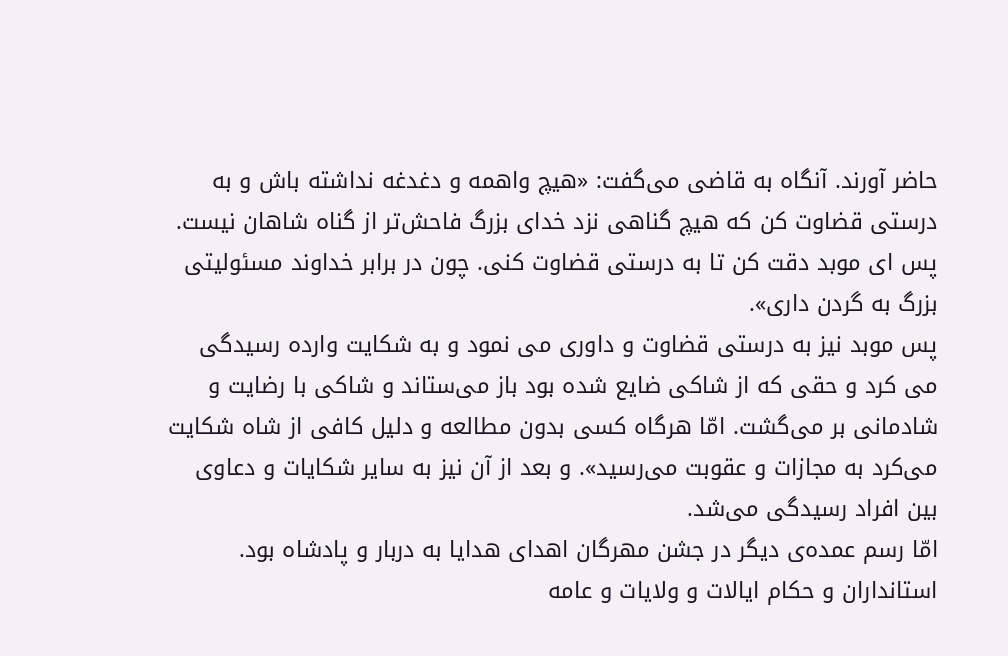حاضر آورند. آنگاه به قاضی می‌گفت: «هیچ واهمه و دغدغه نداشته باش و به درستی قضاوت کن که هیچ گناهی نزد خدای بزرگ فاحش‌تر از گناه شاهان نیست. پس ای موبد دقت کن تا به درستی قضاوت کنی. چون در برابر خداوند مسئولیتی بزرگ به گردن داری».
پس موبد نیز به درستی قضاوت و داوری می نمود و به شکایت وارده رسیدگی می کرد و حقی که از شاکی ضایع شده بود باز می‌ستاند و شاکی با رضایت و شادمانی بر می‌گشت. امّا هرگاه کسی بدون مطالعه و دلیل کافی از شاه شکایت می‌کرد به مجازات و عقوبت می‌رسید». و بعد از آن نیز به سایر شکایات و دعاوی بین افراد رسیدگی می‌شد.
امّا رسم عمده‌ی دیگر در جشن مهرگان اهدای هدایا به دربار و پادشاه بود. استانداران و حکام ایالات و ولایات و عامه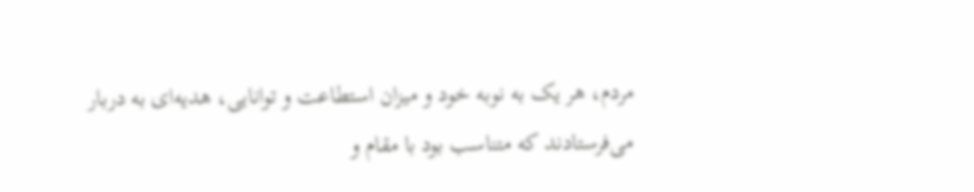مردم، هر یک به نوبه خود و میزان استطاعت و توانایی، هدیه‌ای به دربار می‌فرستادند که متناسب بود با مقام و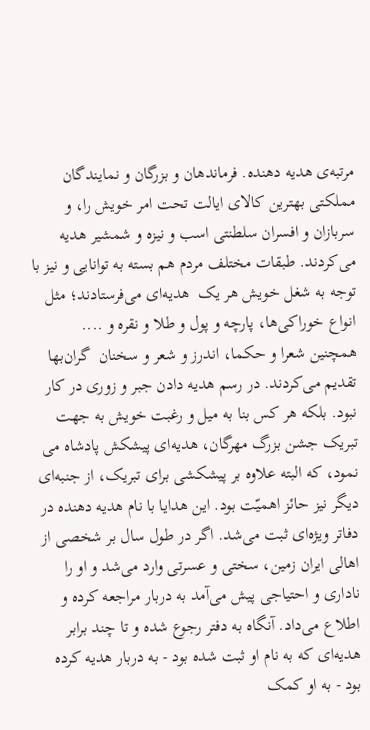مرتبه‌ی هدیه دهنده. فرماندهان و بزرگان و نمایندگان مملکتی بهترین کالای ایالت تحت امر خویش را، و سربازان و افسران سلطنتی اسب و نیزه و شمشیر هدیه می‌کردند. طبقات مختلف مردم هم بسته به توانایی و نیز با توجه به شغل خویش هر یک  هدیه‌ای می‌فرستادند؛ مثل انواع خوراکی‌ها، پارچه و پول و طلا و نقره و .... همچنین شعرا و حکما، اندرز و شعر و سخنان  گران‌بها تقدیم می‌کردند. در رسم هدیه دادن جبر و زوری در کار نبود. بلکه هر کس بنا به میل و رغبت خویش به جهت تبریک جشن بزرگ مهرگان، هدیه‌ای پیشکش پادشاه می نمود، که البته علاوه بر پیشکشی برای تبریک، از جنبه‌ای دیگر نیز حائز اهمیّت بود. این هدایا با نام هدیه دهنده در دفاتر ویژه‌ای ثبت می‌شد. اگر در طول سال بر شخصی از اهالی ایران زمین، سختی و عسرتی وارد می‌شد و او را ناداری و احتیاجی پيش می‌آمد به دربار مراجعه کرده و اطلاع می‌داد. آنگاه به دفتر رجوع شده و تا چند برابر هدیه‌ای که به نام او ثبت شده بود - به دربار هدیه کرده بود - به او کمک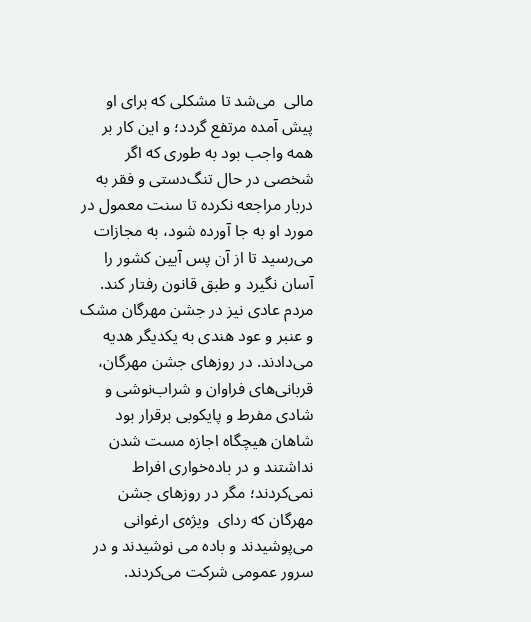مالی  می‌شد تا مشکلی که برای او پیش آمده مرتفع گردد؛ و این کار بر همه واجب بود به طوری که اگر شخصی در حال تنگ‌دستی و فقر به دربار مراجعه نکرده تا سنت معمول در مورد او به جا آورده شود، به مجازات می‌رسید تا از آن پس آیین کشور را آسان نگیرد و طبق قانون رفتار کند.
مردم عادی نیز در جشن مهرگان مشک و عنبر و عود هندی به یکدیگر هدیه می‌دادند. در روز‌های جشن مهرگان، قربانی‌های فراوان و شراب‌نوشی و شادی مفرط و پایکوبی برقرار بود شاهان هیچگاه اجازه مست شدن نداشتند و در باده‌خواری افراط نمی‌کردند؛ مگر در روزهای جشن مهرگان که ردای  ویژه‌ی ارغوانی می‌پوشیدند و باده می نوشیدند و در سرور عمومی شرکت می‌کردند.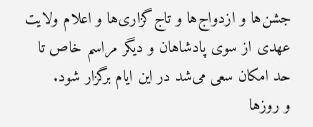جشن‌ها و ازدواج‌ها و تاج‌گزاری‌ها و اعلام ولایت عهدی از سوی پادشاهان و دیگر مراسم خاص تا حد امکان سعی می‌شد در این ایام برگزار شود.
و روزها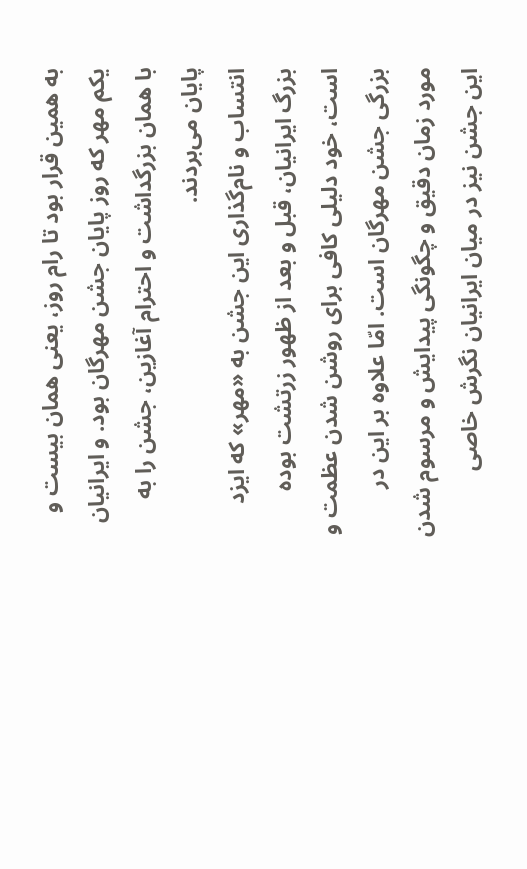به همین قرار بود تا رام روز، یعنی همان بیست و یکم مهر که روز پایان جشن مهرگان بود. و ایرانیان با همان بزرگداشت و احترام آغازین، جشن را به پایان می‌بردند.
انتساب و نام‌گذاری این جشن به «مهر» که ایزد بزرگ ایرانیان، قبل و بعد از ظهور زرتشت بوده است، خود دلیلی کافی برای روشن شدن عظمت و بزرگی جشن مهرگان است. امّا علاوه بر این در مورد زمان دقیق و چگونگی پیدایش و مرسوم شدن این جشن نیز در میان ایرانیان نگرش خاصی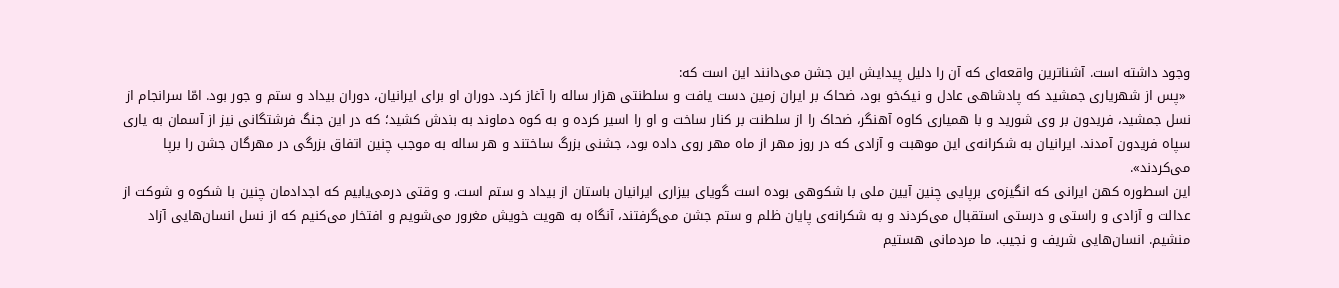وجود داشته است. آشناترین واقعه‌ای که آن را دلیل پیدایش این جشن می‌دانند این است که:
 «پس از شهریاری جمشید که پادشاهی عادل و نیک‌خو بود، ضحاک بر ایران زمین دست یافت و سلطنتی هزار ساله را آغاز کرد. دوران او برای ایرانیان، دوران بیداد و ستم و جور بود. امّا سرانجام از نسل جمشید، فریدون بر وی شورید و با همیاری کاوه آهنگر، ضحاک را از سلطنت بر کنار ساخت و او را اسیر کرده و به کوه دماوند به بندش کشید؛ که در این جنگ فرشتگانی نیز از آسمان به یاری سپاه فریدون آمدند. ایرانیان به شکرانه‌ی این موهبت و آزادی که در روز مهر از ماه مهر روی داده بود، جشنی بزرگ ساختند و هر ساله به موجب چنین اتفاق بزرگی در مهرگان جشن را برپا می‌کردند».
این اسطوره کهن ایرانی که انگیزه‌ی برپایی چنین آیین ملی با شکوهی بوده است گویای بیزاری ایرانیان باستان از بیداد و ستم است. و وقتی درمی‌یابیم که اجدادمان چنین با شکوه و شوکت از عدالت و آزادی و راستی و درستی استقبال می‌کردند و به شکرانه‌ی پایان ظلم و ستم جشن می‌گرفتند، آنگاه به هویت خویش مغرور می‌شویم و افتخار می‌کنیم که از نسل انسان‌هایی آزاد منشیم. انسان‌هایی شریف و نجیب. ما مردمانی هستیم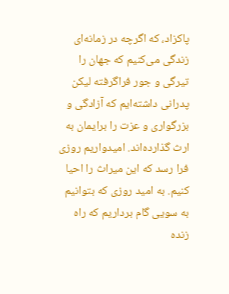پاکزاد، که اگرچه در زمانه‌ای زندگی می‌کنیم که جهان را تیرگی و جور فراگرفته لیکن پدرانی داشته‌ایم که آزادگی و بزرگواری و عزت را برایمان به ارث گذارده‌اند. امیدواریم روزی فرا رسد که این میراث را احیا کنیم. به امید روزی که بتوانیم به سویی گام برداریم که راه زنده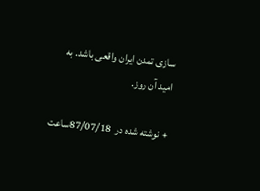سازی تمدن ایران واقعی باشد. به امید آن روز.

+ نوشته شده در  87/07/18ساعت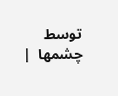توسط چشمها  |